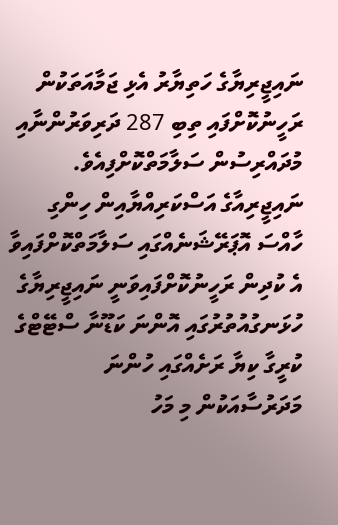ނައިޖީރިޔާގެ ހަތިޔާރު އެޅި ޖަމާއަތަކުން ރަހީނުކޮށްފައި ތިބި 287 ދަރިވަރުންނާއި މުދައްރިސުން ސަލާމަތްކޮށްފިއެވެ.
ނައިޖީރިއާގެ އަސްކަރިއްޔާއިން ހިންގި ހާއްސަ އޮޕަރޭޝަނެއްގައި ސަލާމަތްކޮށްފައިވާ އެ ކުދިން ރަހީނުކޮށްފައިވަނީ ނައިޖީރިޔާގެ ހުޅަނގުއުތުރުގައި އޮންނަ ކަޑޫނާ ސްޓޭޓްގެ ކުރީގާ ކިޔާ ރަށެއްގައި ހުންނަ މަދަރުސާއަކުން މި މަހު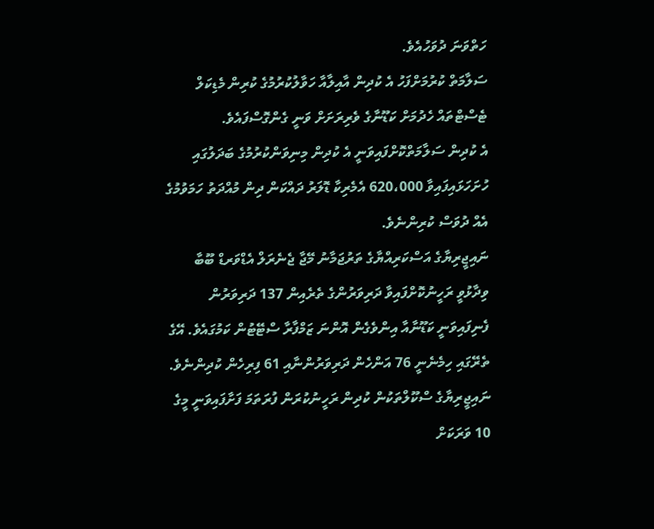ހަތްވަނަ ދުވަހުއެވެ.
ސަލާމަތް ކުރުމަށްފަހު އެ ކުދިން އާއިލާއާ ހަވާލުކުރުމުގެ ކުރިން މެޑިކަލް ޓެސްޓްތައް ހެދުމަށް ކަޑޫނާގެ ވެރިރަށަށް ވަނީ ގެންގޮސްފައެވެ.
އެ ކުދިން ސަލާމަތްކޮށްފައިވަނީ އެ ކުދިން މިނިވަންކުރުމުގެ ބަދަލުގައި ހުށަހަޅައިފައިވާ 620،000 އެމެރިކާ ޑޮލަރު ދައްކަން ދިން މުއްދަތު ހަމަވުމުގެ އެއް ދުވަސް ކުރިންނެވެ.
ނައިޖީރިޔާގެ އަސްކަރިއްޔާގެ ތަރުޖަމާނު މޭޖާ ޖެނެރަލް އެޑްވަރޑް ބޫބާ ވިދާޅުވީ ރަހީނުކޮށްފައިވާ ދަރިވަރުންގެ ތެރެއިން 137 ދަރިވަރުން ފެނިފައިވަނީ ކަޑޫނާއާ އިންވެގެން އޮންނަ ޒަމްފާރާ ސްޓޭޓުން ކަމުގައެވެ. އޭގެ ތެރޭގައި ހިމެނެނީ 76 އަންހެން ދަރިވަރުންނާއި 61 ފިރިހެން ކުދިންނެވެ.
ނައިޖީރިޔާގެ ސްކޫލްތަކުން ކުދިން ރަހީނުކުރަން ފުރަތަމަ ފަށާފައިވަނީ މީގެ 10 ވަރަކަށް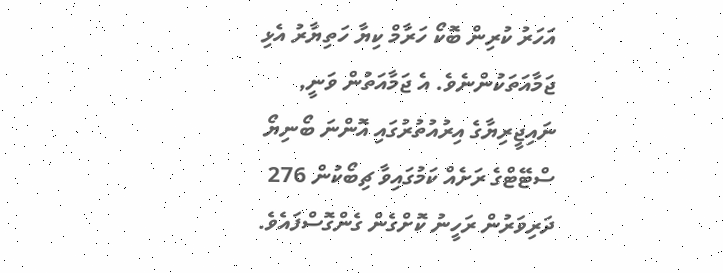އަހަރު ކުރިން ބޮކޯ ހަރާމް ކިޔާ ހަތިޔާރު އެޅި ޖަމާއަތަކުންނެވެ. އެ ޖަމާއަތުން ވަނީ, ނައިޖީރިޔާގެ އިރުއުތުރުގައި އޮންނަ ބޯނިޔޯ ސްޓޭޓްގެ ރަށެއް ކަމުގައިވާ ޗިބޯކުން 276 ދަރިވަރުން ރަހީނު ކޮށްގެން ގެންގޮސްފައެވެ.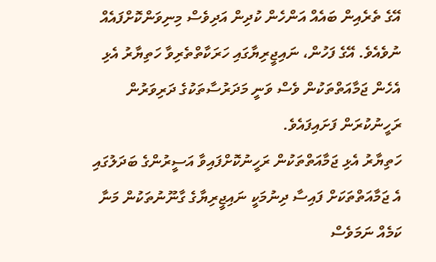އޭގެ ތެރެއިން ބައެއް އަންހެން ކުދިން އަދިވެސް މިނިވަންކޮށްފައެއް ނުވެއެވެ. އޭގެ ފަހުން، ނައިޖީރިޔާގައި ހަރަކާތްތެރިވާ ހަތިޔާރު އެޅި އެހެން ޖަމާއަތްތަކުން ވެސް ވަނީ މަދަރުސާތަކުގެ ދަރިވަރުން ރަހީނުކުރަން ފަށައިފައެވެ.
ހަތިޔާރު އެޅި ޖަމާއަތްތަކުން ރަހީނުކޮށްފައިވާ އަސީރުންގެ ބަދަލުގައި އެ ޖަމާއަތްތަކަށް ފައިސާ ދިނުމަކީ ނައިޖީރިޔާގެ ގާނޫނުތަކުން މަނާ ކަމެއް ނަމަވެސް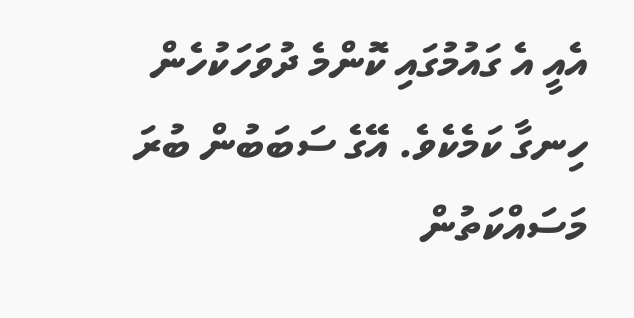އެއީ އެ ގައުމުގައި ކޮންމެ ދުވަހަކުހެން ހިނގާ ކަމެކެވެ. އޭގެ ސަބަބުން ބުރަ މަސައްކަތުން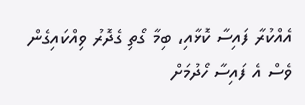އެއްކުރާ ފައިސާ ކޮޅާއި، ބިމާ ގޯތި ގެދޮރު ވިއްކައިގެން ވެސް އެ ފައިސާ ހޯދުމަށް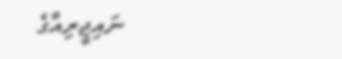ނައިޖީރިއާގެ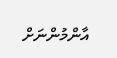އާންމުންނަށް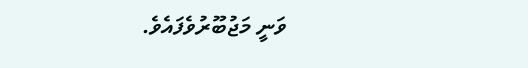ވަނީ މަޖުބޫރުވެފައެވެ.